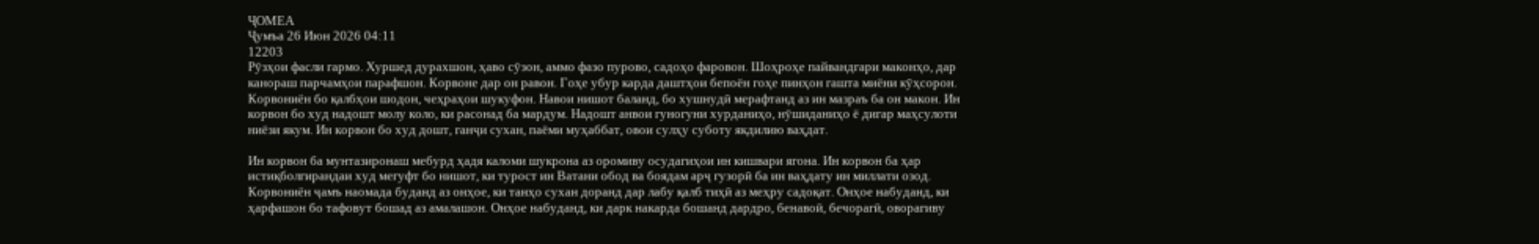ҶОМЕА
Ҷумъа 26 Июн 2026 04:11
12203
Рӯзҳои фасли гармо. Хуршед дурахшон, ҳаво сӯзон, аммо фазо пурово, садоҳо фаровон. Шоҳроҳе пайвандгари маконҳо, дар канораш парчамҳои парафшон. Корвоне дар он равон. Гоҳе убур карда даштҳои бепоён гоҳе пинҳон гашта миёни кӯҳсорон. Корвониён бо қалбҳои шодон, чеҳраҳои шукуфон. Навои нишот баланд, бо хушнудӣ мерафтанд аз ин мазраъ ба он макон. Ин корвон бо худ надошт молу коло, ки расонад ба мардум. Надошт анвои гуногуни хурданиҳо, нӯшиданиҳо ё дигар маҳсулоти ниёзи якум. Ин корвон бо худ дошт, ганҷи сухан, паёми муҳаббат, овои сулҳу суботу якдилию ваҳдат.

Ин корвон ба мунтазиронаш мебурд ҳадя каломи шукрона аз оромиву осудагиҳои ин кишвари ягона. Ин корвон ба ҳар истиқболгирандаи худ мегуфт бо нишот, ки турост ин Ватани обод ва боядам арҷ гузорӣ ба ин ваҳдату ин миллати озод. Корвониён ҷамъ наомада буданд аз онҳое, ки танҳо сухан доранд дар лабу қалб тиҳӣ аз меҳру садоқат. Онҳое набуданд, ки ҳарфашон бо тафовут бошад аз амалашон. Онҳое набуданд, ки дарк накарда бошанд дардро, бенавоӣ, бечорагӣ, оворагиву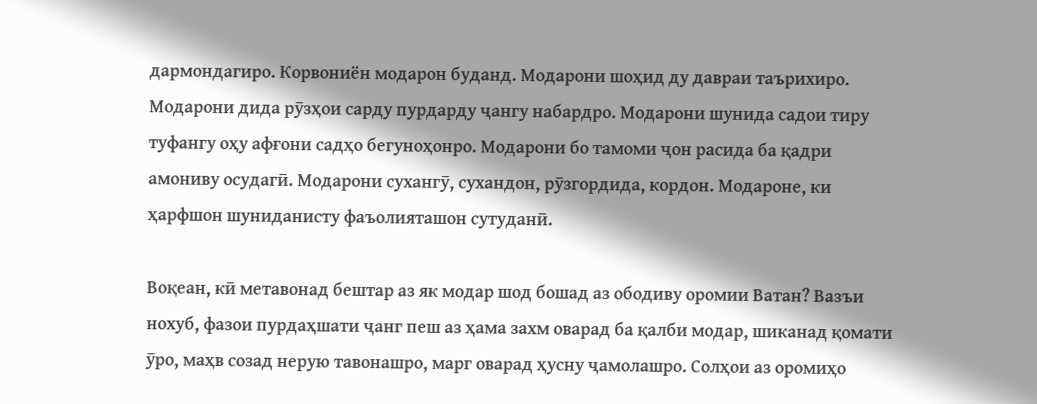дармондагиро. Корвониён модарон буданд. Модарони шоҳид ду давраи таърихиро. Модарони дида рӯзҳои сарду пурдарду ҷангу набардро. Модарони шунида садои тиру туфангу оҳу афғони садҳо бегуноҳонро. Модарони бо тамоми ҷон расида ба қадри амониву осудагӣ. Модарони сухангӯ, сухандон, рӯзгордида, кордон. Модароне, ки ҳарфшон шуниданисту фаъолияташон сутуданӣ.

Воқеан, кӣ метавонад бештар аз як модар шод бошад аз ободиву оромии Ватан? Вазъи нохуб, фазои пурдаҳшати ҷанг пеш аз ҳама захм оварад ба қалби модар, шиканад қомати ӯро, маҳв созад нерую тавонашро, марг оварад ҳусну ҷамолашро. Солҳои аз оромиҳо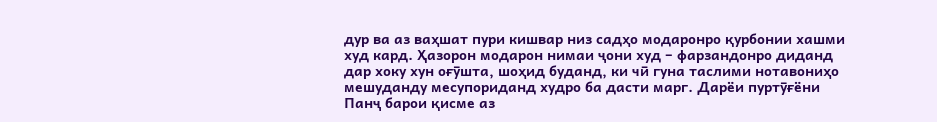дур ва аз ваҳшат пури кишвар низ садҳо модаронро қурбонии хашми худ кард. Ҳазорон модарон нимаи ҷони худ – фарзандонро диданд дар хоку хун оғӯшта, шоҳид буданд, ки чӣ гуна таслими нотавониҳо мешуданду месупориданд худро ба дасти марг. Дарёи пуртӯғёни Панҷ барои қисме аз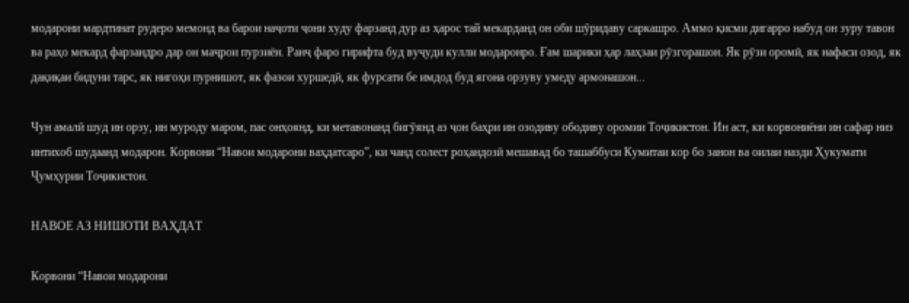модарони мардтинат рудеро мемонд ва барои наҷоти ҷони худу фарзанд дур аз ҳарос тай мекарданд он оби шӯридаву саркашро. Аммо қисми дигарро набуд он зуру тавон ва раҳо мекард фарзандро дар он маҷрои пурзиён. Ранҷ фаро гирифта буд вуҷуди кулли модаронро. Ғам шарики ҳар лаҳзаи рӯзгорашон. Як рӯзи оромӣ, як нафаси озод, як дақиқаи бидуни тарс, як нигоҳи пурнишот, як фазои хуршедӣ, як фурсати бе имдод буд ягона орзуву умеду армонашон...

Чун амалӣ шуд ин орзу, ин муроду маром, пас онҳоянд, ки метавонанд бигӯянд аз ҷон баҳри ин озодиву ободиву оромии Тоҷикистон. Ин аст, ки корвониёни ин сафар низ интихоб шудаанд модарон. Корвони “Навои модарони ваҳдатсаро”, ки чанд солест роҳандозӣ мешавад бо ташаббуси Кумитаи кор бо занон ва оилаи назди Ҳукумати Ҷумҳурии Тоҷикистон.

НАВОЕ АЗ НИШОТИ ВАҲДАТ

Корвони “Навои модарони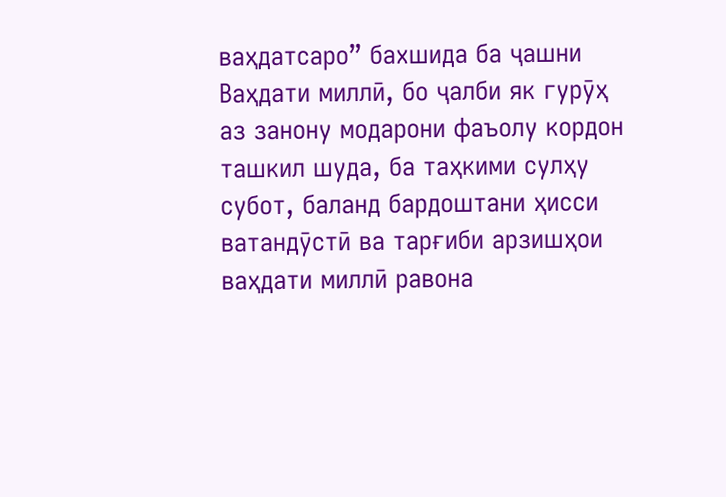ваҳдатсаро” бахшида ба ҷашни Ваҳдати миллӣ, бо ҷалби як гурӯҳ аз занону модарони фаъолу кордон ташкил шуда, ба таҳкими сулҳу субот, баланд бардоштани ҳисси ватандӯстӣ ва тарғиби арзишҳои ваҳдати миллӣ равона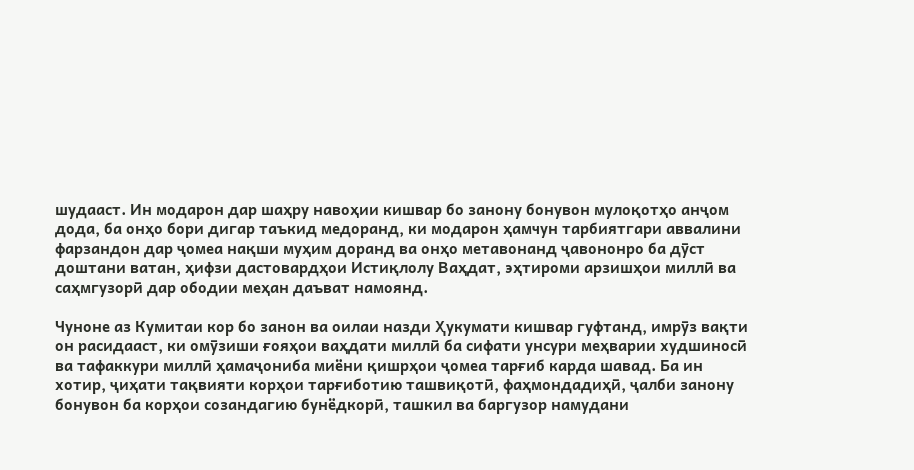шудааст. Ин модарон дар шаҳру навоҳии кишвар бо занону бонувон мулоқотҳо анҷом дода, ба онҳо бори дигар таъкид медоранд, ки модарон ҳамчун тарбиятгари аввалини фарзандон дар ҷомеа нақши муҳим доранд ва онҳо метавонанд ҷавононро ба дӯст доштани ватан, ҳифзи дастовардҳои Истиқлолу Ваҳдат, эҳтироми арзишҳои миллӣ ва саҳмгузорӣ дар ободии меҳан даъват намоянд.

Чуноне аз Кумитаи кор бо занон ва оилаи назди Ҳукумати кишвар гуфтанд, имрӯз вақти он расидааст, ки омӯзиши ғояҳои ваҳдати миллӣ ба сифати унсури меҳварии худшиносӣ ва тафаккури миллӣ ҳамаҷониба миёни қишрҳои ҷомеа тарғиб карда шавад. Ба ин хотир, ҷиҳати тақвияти корҳои тарғиботию ташвиқотӣ, фаҳмондадиҳӣ, ҷалби занону бонувон ба корҳои созандагию бунёдкорӣ, ташкил ва баргузор намудани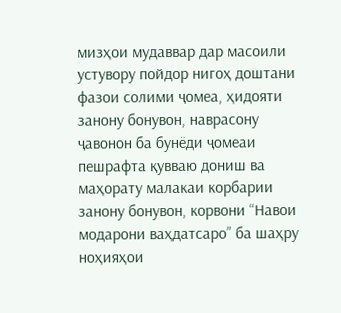мизҳои мудаввар дар масоили устувору пойдор нигоҳ доштани фазои солими ҷомеа, ҳидояти занону бонувон, наврасону ҷавонон ба бунёди ҷомеаи пешрафта қувваю дониш ва маҳорату малакаи корбарии занону бонувон, корвони “Навои модарони ваҳдатсаро” ба шаҳру ноҳияҳои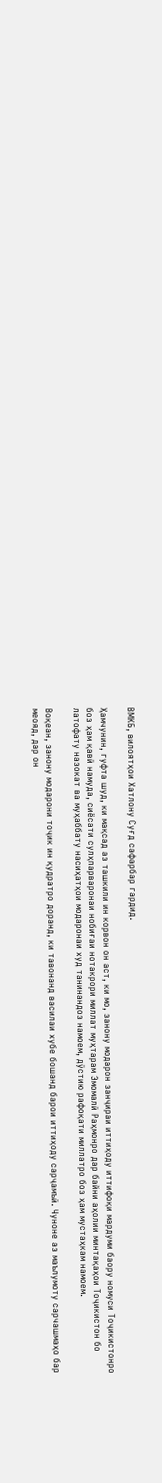ВМКБ, вилоятҳои Хатлону Суғд сафарбар гардид.

Ҳамчунин, гуфта шуд, ки мақсад аз ташкили ин корвон он аст, ки мо, занону модарон занҷираи иттиҳоду иттифоқи мардуми баору номуси Тоҷикистонро боз ҳам қавӣ намуда, сиёсати сулҳпарваронаи нобиғаи нотакрори миллат муҳтарам Эмомалӣ Раҳмонро дар байни аҳолии минтақаҳои Тоҷикистон бо латофату назокат ва муҳаббату насиҳатҳои модаронаи худ танинандоз намоем, дӯстию рафоқати миллатро боз ҳам мустаҳкам намоем.

Воқеан, занону модарони тоҷик ин қудратро доранд, ки тавонанд василаи хубе бошанд барои иттиҳоду сарҷамъӣ. Чуноне аз маълумоту сарчашмаҳо бар меояд, дар он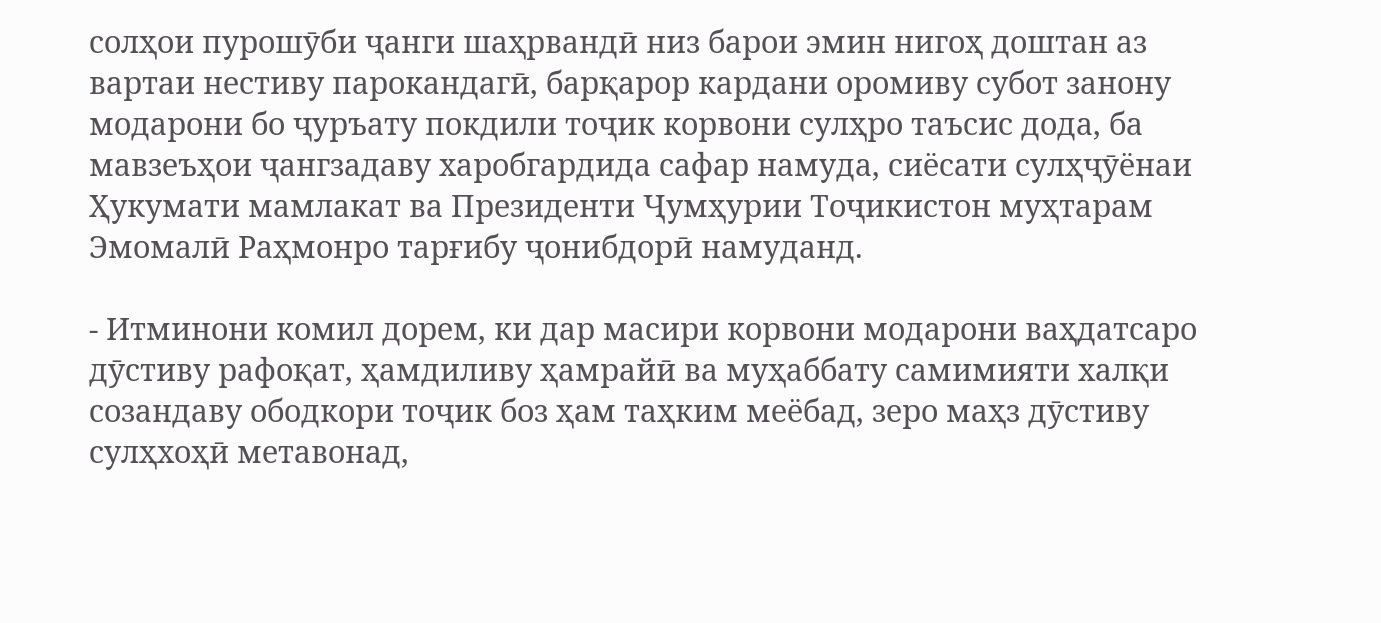солҳои пурошӯби ҷанги шаҳрвандӣ низ барои эмин нигоҳ доштан аз вартаи нестиву парокандагӣ, барқарор кардани оромиву субот занону модарони бо ҷуръату покдили тоҷик корвони сулҳро таъсис дода, ба мавзеъҳои ҷангзадаву харобгардида сафар намуда, сиёсати сулҳҷӯёнаи Ҳукумати мамлакат ва Президенти Ҷумҳурии Тоҷикистон муҳтарам Эмомалӣ Раҳмонро тарғибу ҷонибдорӣ намуданд.

- Итминони комил дорем, ки дар масири корвони модарони ваҳдатсаро дӯстиву рафоқат, ҳамдиливу ҳамрайӣ ва муҳаббату самимияти халқи созандаву ободкори тоҷик боз ҳам таҳким меёбад, зеро маҳз дӯстиву сулҳхоҳӣ метавонад,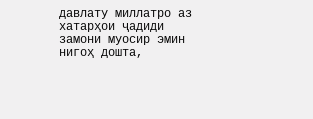давлату миллатро аз хатарҳои ҷадиди замони муосир эмин нигоҳ дошта,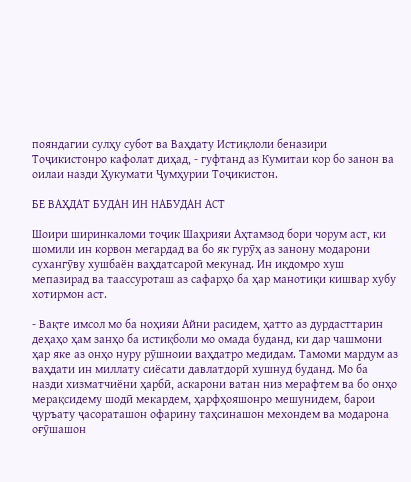пояндагии сулҳу субот ва Ваҳдату Истиқлоли беназири Тоҷикистонро кафолат диҳад, - гуфтанд аз Кумитаи кор бо занон ва оилаи назди Ҳукумати Ҷумҳурии Тоҷикистон.

БЕ ВАҲДАТ БУДАН ИН НАБУДАН АСТ

Шоири ширинкаломи тоҷик Шаҳрияи Аҳтамзод бори чорум аст, ки шомили ин корвон мегардад ва бо як гурӯҳ аз занону модарони сухангӯву хушбаён ваҳдатсароӣ мекунад. Ин иқдомро хуш мепазирад ва таассуроташ аз сафарҳо ба ҳар манотиқи кишвар хубу хотирмон аст.

- Вақте имсол мо ба ноҳияи Айни расидем, ҳатто аз дурдасттарин деҳаҳо ҳам занҳо ба истиқболи мо омада буданд, ки дар чашмони ҳар яке аз онҳо нуру рӯшноии ваҳдатро медидам. Тамоми мардум аз ваҳдати ин миллату сиёсати давлатдорӣ хушнуд буданд. Мо ба назди хизматчиёни ҳарбӣ, аскарони ватан низ мерафтем ва бо онҳо мерақсидему шодӣ мекардем, ҳарфҳояшонро мешунидем, барои ҷуръату ҷасораташон офарину таҳсинашон мехондем ва модарона оғӯшашон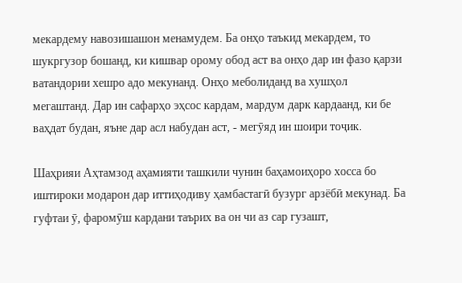мекардему навозишашон менамудем. Ба онҳо таъкид мекардем, то шукргузор бошанд, ки кишвар орому обод аст ва онҳо дар ин фазо қарзи ватандории хешро адо мекунанд. Онҳо меболиданд ва хушҳол мегаштанд. Дар ин сафарҳо эҳсос кардам, мардум дарк кардаанд, ки бе ваҳдат будан, яъне дар асл набудан аст, - мегӯяд ин шоири тоҷик.

Шаҳрияи Аҳтамзод аҳамияти ташкили чунин баҳамоиҳоро хосса бо иштироки модарон дар иттиҳодиву ҳамбастагӣ бузург арзёбӣ мекунад. Ба гуфтаи ӯ, фаромӯш кардани таърих ва он чи аз сар гузашт,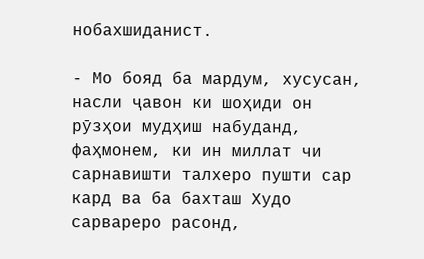нобахшиданист.

- Мо бояд ба мардум, хусусан, насли ҷавон ки шоҳиди он рӯзҳои мудҳиш набуданд, фаҳмонем, ки ин миллат чи сарнавишти талхеро пушти сар кард ва ба бахташ Худо сарвареро расонд,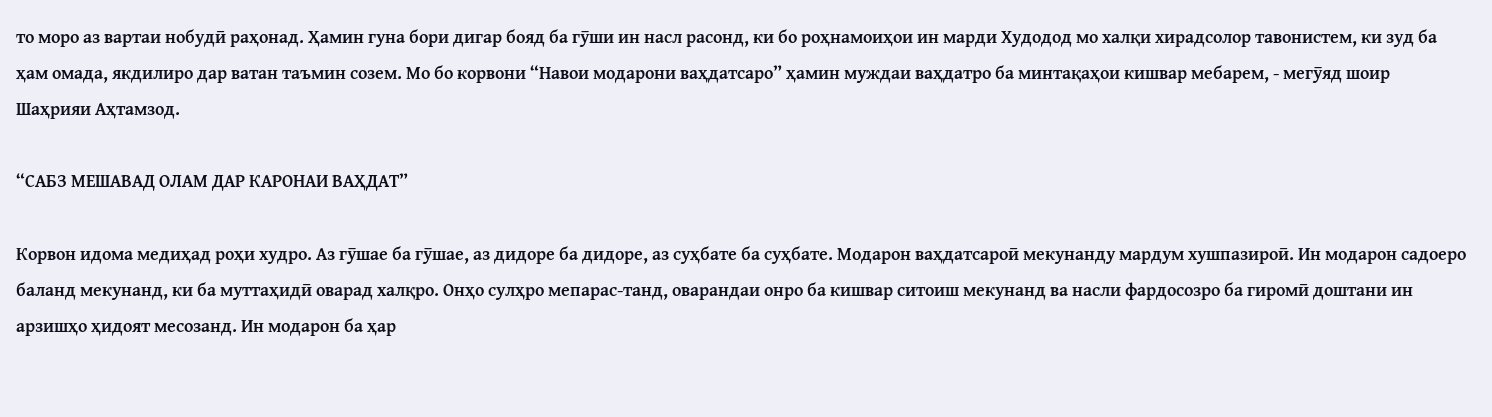то моро аз вартаи нобудӣ раҳонад. Ҳамин гуна бори дигар бояд ба гӯши ин насл расонд, ки бо роҳнамоиҳои ин марди Худодод мо халқи хирадсолор тавонистем, ки зуд ба ҳам омада, якдилиро дар ватан таъмин созем. Мо бо корвони “Навои модарони ваҳдатсаро” ҳамин муждаи ваҳдатро ба минтақаҳои кишвар мебарем, - мегӯяд шоир Шаҳрияи Аҳтамзод.

“САБЗ МЕШАВАД ОЛАМ ДАР КАРОНАИ ВАҲДАТ”

Корвон идома медиҳад роҳи худро. Аз гӯшае ба гӯшае, аз дидоре ба дидоре, аз суҳбате ба суҳбате. Модарон ваҳдатсароӣ мекунанду мардум хушпазироӣ. Ин модарон садоеро баланд мекунанд, ки ба муттаҳидӣ оварад халқро. Онҳо сулҳро мепарас-танд, оварандаи онро ба кишвар ситоиш мекунанд ва насли фардосозро ба гиромӣ доштани ин арзишҳо ҳидоят месозанд. Ин модарон ба ҳар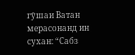гӯшаи Ватан мерасонанд ин сухан: “Сабз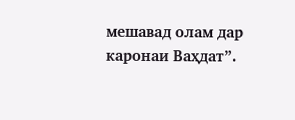мешавад олам дар каронаи Ваҳдат”.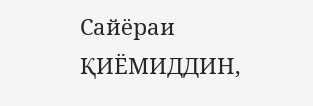Сайёраи ҚИЁМИДДИН,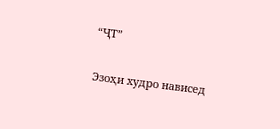“ҶТ”

Эзоҳи худро нависед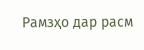Рамзҳо дар расм